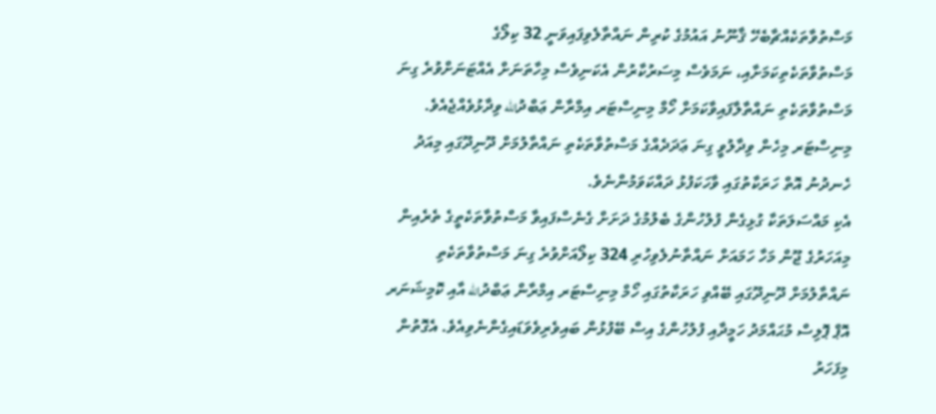މަސްތުވާތަކެއްޗާބެހޭ ޤާނޫނު އައުމުގެ ކުރިން ނައްތާލެވިފައިވަނީ 32 ކިލޯގެ މަސްތުވާތަކެތިކަމަށާއި، ނަމަވެސް މިސަރުކާރުން އެކަނިވެސް މިހާތަނަށް އެއްޓަނަށްވުރެ ގިނަ މަސްތުވާތަކެތި ނައްތާލާފައިވާކަމަށް ހޯމް މިނިސްޓަރ އިމްރާން ޢަބްދުالله ވިދާޅުވެއްޖެއެވެ. މިނިސްޓަރ މިހެން ވިދާލުވީ ގިނަ ޢަދަދެއްގެ މަސްތުވާތަކެތި ނައްތާލުމަށް ދޫނިދޫގައި މިއަދު ހެނދުނު އޮތް ހަރަކާތުގައި ވާހަކަފުޅު ދައްކަވަމުންނެވެ.
އެކި މައްސަލަތަކާ ގުޅިގެން ފުލުހުންގެ ބެލުމުގެ ދަށަށް ގެނެސްފައިވާ މަސްތުވާތަކެތީގެ ތެރެއިން މިއަހަރުގެ ޖޫން މަހާ ހަމައަށް ނައްތާނުލެވިހުރި 324 ކިލޯއަށްވުރެ ގިނަ މަސްތުވާތަކެތި ނައްތާލުމަށް ދޫނިދޫގައި ބޭއްވި ހަރަކާތުގައި ހޯމް މިނިސްޓަރ އިމްރާން ޢަބްދުالله އާއި ކޮމިޝަނަރ އޮޕް ޕޮލިސް މުޙައްމަދު ހަމީދާއި ފުލުހުންގެ އިސް ބޭފުޅުން ބައިވެރިވެވަޑައިގެންނެވިއެވެ. އެގޮތުން މިފަހަރު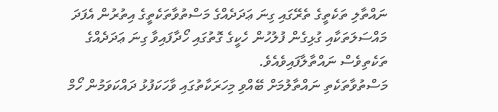ނައްތާލި ތަކެތީގެ ތެރޭގައި ގިނަ ޢަދަދެއްގެ މަސްތުވާތަކެތީގެ އިތުރުން އެފަދަ މައްސަލަތަކާއި ގުޅިގެން ފުލުހުން ހެކީގެ ގޮތުގައި ހޯދާފައިވާ ގިނަ ޢަދަދެއްގެ ތަކެތިވެސް ނައްތާލާފައިވެއެވެ.
މަސްތުވާތަކެތި ނައްތާލުމަށް ބޭއްވި މިހަރަކާތުގައި ވާހަކަފުޅު ދައްކަވަމުން ހޯމް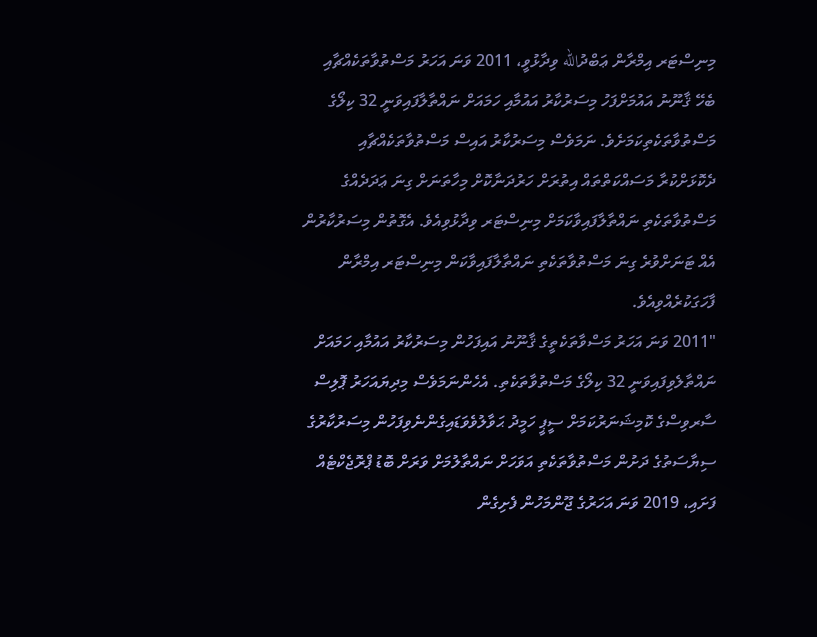މިނިސްޓަރ އިމްރާން ޢަބްދުالله ވިދާޅުވީ، 2011 ވަނަ އަހަރު މަސްތުވާތަކެއްޗާއި ބެހޭ ޤާނޫނު އައުމަށްފަހު މިސަރުކާރު އައުމާއި ހަމައަށް ނައްތާލާފައިވަނީ 32 ކިލޯގެ މަސްތުވާތަކެތިކަމަށެވެ. ނަމަވެސް މިސަރުކާރު އައިސް މަސްތުވާތަކެއްޗާއި ދެކޮޅަށްކުރާ މަސައްކަތްތައް އިތުރަށް ހަރުދަނާކޮށް މިހާތަނަށް ގިނަ ޢަދަދެއްގެ މަސްތުވާތަކެތި ނައްތާލާފައިވާކަމަށް މިނިސްޓަރ ވިދާޅުވިއެވެ. އެގޮތުން މިސަރުކާރުން އެއް ޓަނަށްވުރެ ގިނަ މަސްތުވާތަކެތި ނައްތާލާފައިވާކަން މިނިސްޓަރ އިމްރާން ފާހަގަކުރެއްވިއެވެ.
"2011 ވަނަ އަހަރު މަސްވާތަކެތީގެ ޤާނޫނު އައިފަހުން މިސަރުކާރު އައުމާއި ހަމައަށް ނައްތާލެވިފައިވަނީ 32 ކިލޯގެ މަސްތުވާތަކެތި. އެހެންނަމަވެސް މިދިޔައަހަރު ޕޮލިސް ސާރވިސްގެ ކޮމިޝަނަރުކަމަށް ސީޕީ ހަމީދު ޙަވާލުވެވަޑައިގެންނެވިފަހުން މިސަރުކާރުގެ ސިޔާސަތުގެ ދަށުން މަސްތުވާތަކެތި އަވަހަށް ނައްތާލުމަށް ވަރަށް ބޮޑު ޕްރޮޖެކްޓެއް ފަށައި، 2019 ވަނަ އަހަރުގެ ޖޫންމަހުން ފެށިގެން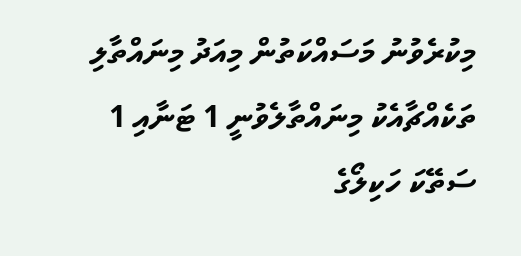މިކުރެވުނު މަސައްކަތުން މިއަދު މިނައްތާލި ތަކެއްޗާއެކު މިނައްތާލެވުނީ 1 ޓަނާއި 1 ސަތޭކަ ހަކިލޯގެ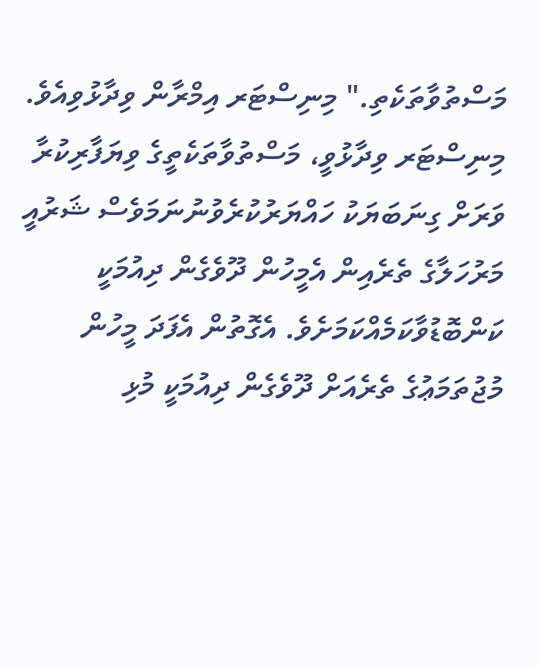މަސްތުވާތަކެތި." މިނިސްޓަރ އިމްރާން ވިދާޅުވިއެވެ.
މިނިސްޓަރ ވިދާޅުވީ، މަސްތުވާތަކެތީގެ ވިޔަފާރިކުރާ ވަރަށް ގިނަބަޔަކު ހައްޔަރުކުރެވުނުނަމަވެސް ޝަރުއީ މަރުހަލާގެ ތެރެއިން އެމީހުން ދޫވެގެން ދިއުމަކީ ކަންބޮޑުވާކަމެއްކަމަށެވެ. އެގޮތުން އެފަދަ މީހުން މުޖުތަމަޢުގެ ތެރެއަށް ދޫވެގެން ދިއުމަކީ މުޅި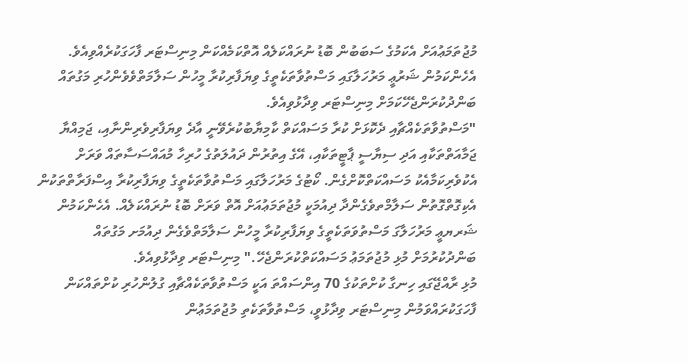މުޖުތަމަޢުއަށް އެކަމުގެ ސަބަބުން ބޮޑު ނުރައްކަލެއް އޮތްކަމެއްކަން މިނިސްޓަރ ފާހަގަކުރެއްވިއެވެ. އެހެންކަމުން ޝަރުޢީ މަރުހަލާގައި މަސްތުވާތަކެތީގެ ވިޔަފާރިކުރާ މީހުން ސަލާމަތްވެވެންހުރި މަގުތައް ބަންދުކުރަންޖެހޭކަމަށް މިނިސްޓަރ ވިދާޅުވިއެވެ.
"މަސްތުވާތަކެއްޗާއި ދެކޮޅަށް ކުރާ މަސައްކަތް ކާމިޔާބުކުރެވޭނީ އާދެ ވިޔަފާރިވެރިންނާއި، ޖަމިއްޔާ ޖަމާއަތްތަކާއި އަދި ސިޔާސީ ޕާޓީތަކާއި، އޭގެ އިތުރުން ދައުލަތުގެ ހުރިހާ މުއައްސަސާތައް ވަރަށް އެކުވެރިކަމާއެކު މަސައްކަތްކޮށްގެން. ކޯޓުގެ މަރުހަލާގައި މަސްތުވާތަކެތީގެ ވިޔަފާރިކުރާ އިސްފަރާތްތަކުން އެކިގޮތްގޮތުން ސަލާމްތވެގެންދާ ދިއުމަކީ މުޖުތަމަޢުއަށް އޮތް ވަރަށް ބޮޑު ނުރައްކަލެއް. އެހެންކަމުން ޝަރޔޢީ މަރުހަލާގަ މަސްތުވަތަކެތީގެ ވިޔަފާރިކުރާ މީހުން ސަލާމަތްވެގެން ދިއުމަށ މަގުތައް ބަންދުކުރުމަށް މުޅި މުޖުތަމަޢު މަސައްކަތްކުރަންޖެހޭ." މިނިސްޓަރ ވިދާޅުވިއެވެ.
މުޅި ރާއްޖޭގައި ހިނގާ ކުށްތަކުގެ 70 އިންސައްތަ އަކީ މަސްތުވާތަކެއްޗާއި ގުލުންހުރި ކުށްތައްކަން ފާހަގަކުރައްވަމުން މިނިސްޓަރ ވިދާޅުވީ، މަސްތުވާތަކެތި މުޖުތަމަޢުން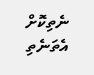ނެތިކޮށް އެތަނެތި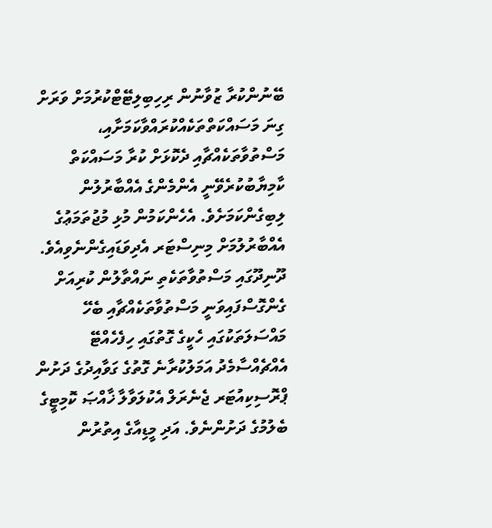ބޭނުންކުރާ ޒުވާނުން ރިހިބިލިޓޭޓްކުރުމަށް ވަރަށް ގިނަ މަސައްކަތްތަކެއްކުރައްވާކަމަށާއި، މަސްތުވާތަކެއްޗާއި ދެކޮޅަށް ކުރާ މަސައްކަތް ކާމިޔާބުކުރެވޭނީ އެންމެންގެ އެއްބާރުލުން ލިބިގެންކަމަށެވެ. އެހެންކަމުން މުޅި މުޖުތަމަޢުގެ އެއްބާރުލުމަށް މިނިސްޓަރ އެދިވަޑައިގެންނެވިއެވެ.
ދޫނިދޫގައި މަސްތުވާތަކެތި ނައްތާލުން ކުރިއަށް ގެންގޮސްފައިވަނީ މަސްތުވާތަކެއްޗާއި ބެހޭ މައްސަލަތަކުގައި ހެކީގެ ގޮތުގައި ހިފެހެއްޓޭ އެއްޗެއްސާމެދު އަމަލުކުރާނެ ގޮތުގެ ގަވާއިދުގެ ދަށުން ޕްރޮސިކިއުޓަރ ޖެނެރަލް އެކުލަވާލާ ޚާއްޞަ ކޮމިޓީގެ ބެލުމުގެ ދަށުންނެވެ. އަދި މީޑިއާގެ އިތުރުން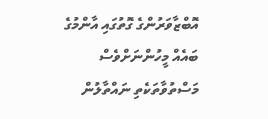އޮބްޒާވަރުންގެ ގޮތުގައި އާންމުގެ ބައެއް މީހުންނަށްވެސް މަސްތުވާތަކެތި ނައްތާލުން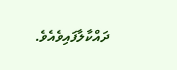ދައްކާލާފައިވެއެވެ.